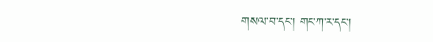གསལ་བ་དང་། གང་ཀ་ར་དང་།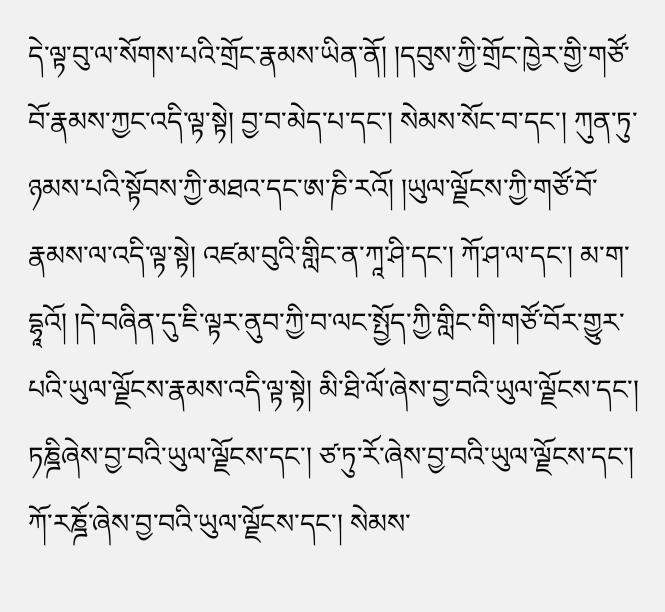དེ་ལྟ་བུ་ལ་སོགས་པའི་གྲོང་རྣམས་ཡིན་ནོ། །དབུས་ཀྱི་གྲོང་ཁྱེར་གྱི་གཙོ་བོ་རྣམས་ཀྱང་འདི་ལྟ་སྟེ། བྱ་བ་མེད་པ་དང་། སེམས་སོང་བ་དང་། ཀུན་ཏུ་ཉམས་པའི་སྟོབས་ཀྱི་མཐའ་དང་ཨ་ཎི་རའོ། །ཡུལ་ལྗོངས་ཀྱི་གཙོ་བོ་རྣམས་ལ་འདི་ལྟ་སྟེ། འཛམ་བུའི་གླིང་ན་ཀཱ་ཤི་དང་། ཀོ་ཤ་ལ་དང་། མ་ག་དྷཱའོ། །དེ་བཞིན་དུ་ཇི་ལྟར་ནུབ་ཀྱི་བ་ལང་སྤྱོད་ཀྱི་གླིང་གི་གཙོ་བོར་གྱུར་པའི་ཡུལ་ལྗོངས་རྣམས་འདི་ལྟ་སྟེ། མི་ཐི་ལོ་ཞེས་བྱ་བའི་ཡུལ་ལྗོངས་དང་། ཏཎྜིཞེས་བྱ་བའི་ཡུལ་ལྗོངས་དང་། ཙ་ཏུ་རོ་ཞེས་བྱ་བའི་ཡུལ་ལྗོངས་དང་། ཀོ་རཎྜོ་ཞེས་བྱ་བའི་ཡུལ་ལྗོངས་དང་། སེམས་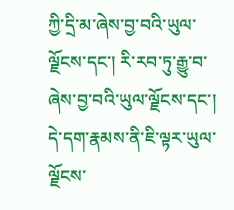ཀྱི་དྲི་མ་ཞེས་བྱ་བའི་ཡུལ་ལྗོངས་དང་། རི་རབ་ཏུ་རྒྱུ་བ་ཞེས་བྱ་བའི་ཡུལ་ལྗོངས་དང་། དེ་དག་རྣམས་ནི་ཇི་ལྟར་ཡུལ་ལྗོངས་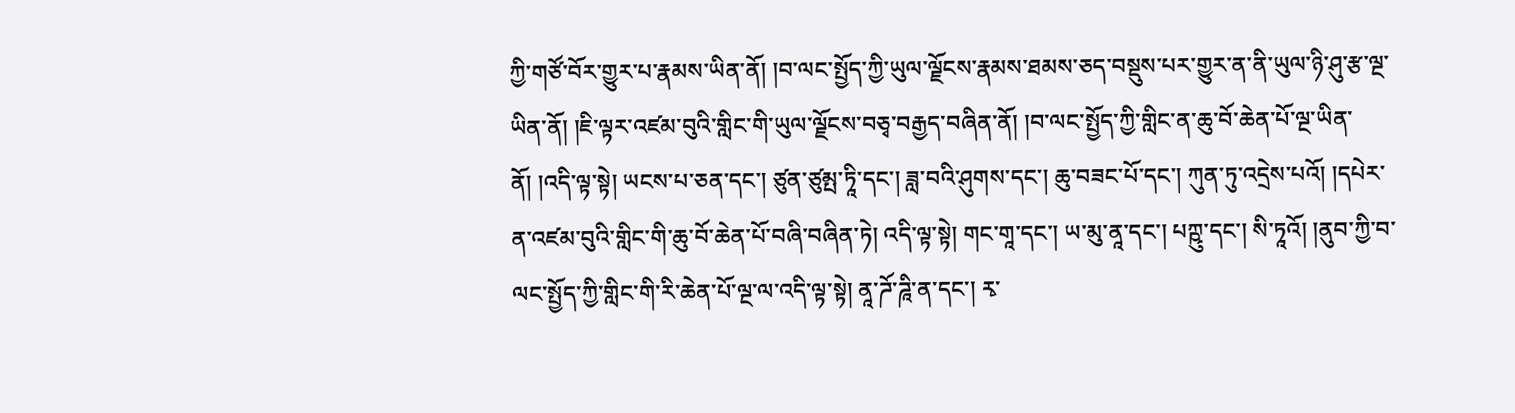ཀྱི་གཙོ་བོར་གྱུར་པ་རྣམས་ཡིན་ནོ། །བ་ལང་སྤྱོད་ཀྱི་ཡུལ་ལྗོངས་རྣམས་ཐམས་ཅད་བསྡུས་པར་གྱུར་ན་ནི་ཡུལ་ཉི་ཤུ་རྩ་ལྔ་ཡིན་ནོ། །ཇི་ལྟར་འཛམ་བུའི་གླིང་གི་ཡུལ་ལྗོངས་བཅྭ་བརྒྱད་བཞིན་ནོ། །བ་ལང་སྤྱོད་ཀྱི་གླིང་ན་ཆུ་བོ་ཆེན་པོ་ལྔ་ཡིན་ནོ། །འདི་ལྟ་སྟེ། ཡངས་པ་ཅན་དང་། ཙུན་ཙུམྤ་ཏཱི་དང་། ཟླ་བའི་ཤུགས་དང་། ཆུ་བཟང་པོ་དང་། ཀུན་ཏུ་འདྲེས་པའོ། །དཔེར་ན་འཛམ་བུའི་གླིང་གི་ཆུ་བོ་ཆེན་པོ་བཞི་བཞིན་ཏེ། འདི་ལྟ་སྟེ། གང་གཱ་དང་། ཡ་མུ་ནཱ་དང་། པཀྵུ་དང་། སི་ཏཱའོ། །ནུབ་ཀྱི་བ་ལང་སྤྱོད་ཀྱི་གླིང་གི་རི་ཆེན་པོ་ལྔ་ལ་འདི་ལྟ་སྟེ། ནཱ་ཌོ་ཌཱི་ན་དང་། རྭ་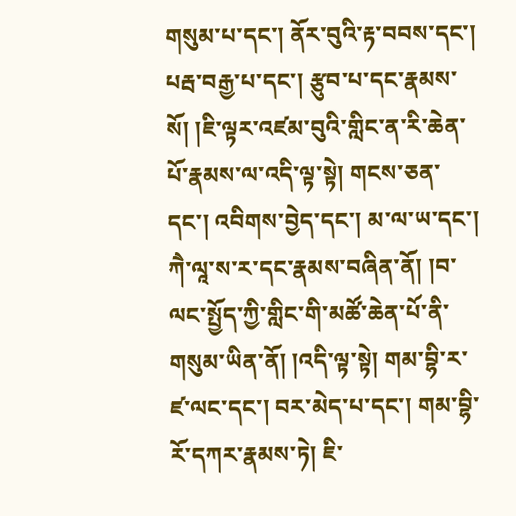གསུམ་པ་དང་། ནོར་བུའི་རྟ་བབས་དང་། པརྦ་བརྒྱ་པ་དང་། རྩུབ་པ་དང་རྣམས་སོ། །ཇི་ལྟར་འཛམ་བུའི་གླིང་ན་རི་ཆེན་པོ་རྣམས་ལ་འདི་ལྟ་སྟེ། གངས་ཅན་དང་། འབིགས་བྱེད་དང་། མ་ལ་ཡ་དང་། ཀཻ་ལཱ་ས་ར་དང་རྣམས་བཞིན་ནོ། །བ་ལང་སྤྱོད་ཀྱི་གླིང་གི་མཚོ་ཆེན་པོ་ནི་གསུམ་ཡིན་ནོ། །འདི་ལྟ་སྟེ། གམ་བྷི་ར་ཛ་ལང་དང་། བར་མེད་པ་དང་། གམ་བྷི་རོ་དཀར་རྣམས་ཏེ། ཇི་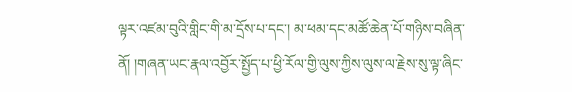ལྟར་འཛམ་བུའི་གླིང་གི་མ་དྲོས་པ་དང་། མ་ཕམ་དང་མཚོ་ཆེན་པོ་གཉིས་བཞིན་ནོ། །གཞན་ཡང་རྣལ་འབྱོར་སྤྱོད་པ་ཕྱི་རོལ་གྱི་ལུས་ཀྱིས་ལུས་ལ་རྗེས་སུ་ལྟ་ཞིང་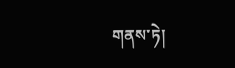གནས་ཏེ།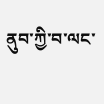ནུབ་ཀྱི་བ་ལང་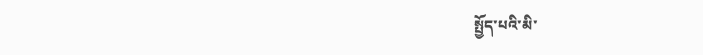སྤྱོད་པའི་མི་